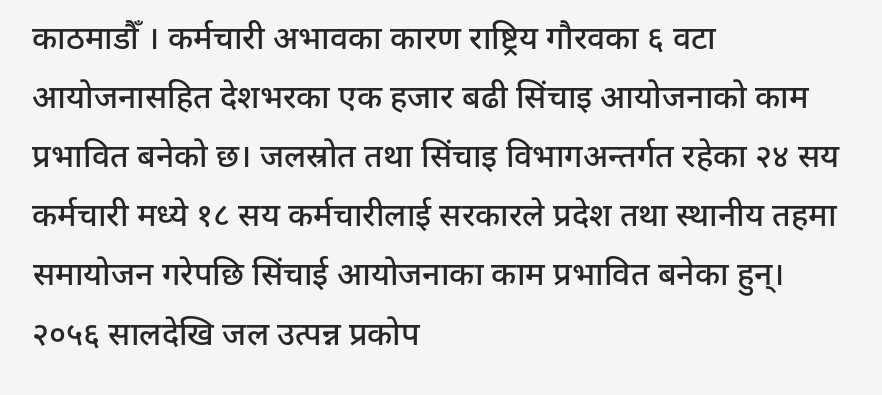काठमाडौँ । कर्मचारी अभावका कारण राष्ट्रिय गौरवका ६ वटा आयोजनासहित देशभरका एक हजार बढी सिंचाइ आयोजनाको काम प्रभावित बनेको छ। जलस्रोत तथा सिंचाइ विभागअन्तर्गत रहेका २४ सय कर्मचारी मध्ये १८ सय कर्मचारीलाई सरकारले प्रदेश तथा स्थानीय तहमा समायोजन गरेपछि सिंचाई आयोजनाका काम प्रभावित बनेका हुन्।
२०५६ सालदेखि जल उत्पन्न प्रकोप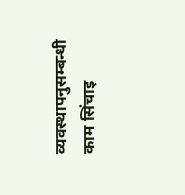व्यवस्थापनुसम्बन्धी काम सिंचाइ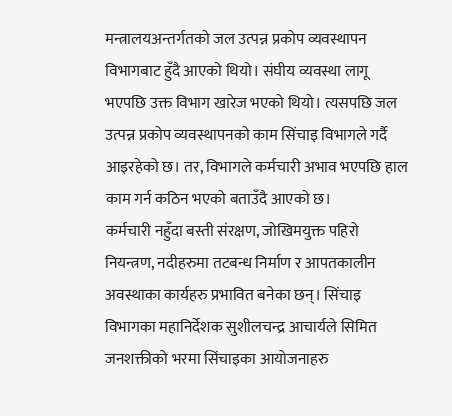मन्त्रालयअन्तर्गतको जल उत्पन्न प्रकोप व्यवस्थापन विभागबाट हुँदै आएको थियो। संघीय व्यवस्था लागू भएपछि उक्त विभाग खारेज भएको थियो। त्यसपछि जल उत्पन्न प्रकोप व्यवस्थापनको काम सिंचाइ विभागले गर्दै आइरहेको छ। तर, विभागले कर्मचारी अभाव भएपछि हाल काम गर्न कठिन भएको बताउँदै आएको छ।
कर्मचारी नहुँदा बस्ती संरक्षण, जोखिमयुक्त पहिरो नियन्त्रण, नदीहरुमा तटबन्ध निर्माण र आपतकालीन अवस्थाका कार्यहरु प्रभावित बनेका छन्। सिंचाइ विभागका महानिर्देशक सुशीलचन्द्र आचार्यले सिमित जनशक्तीको भरमा सिंचाइका आयोजनाहरु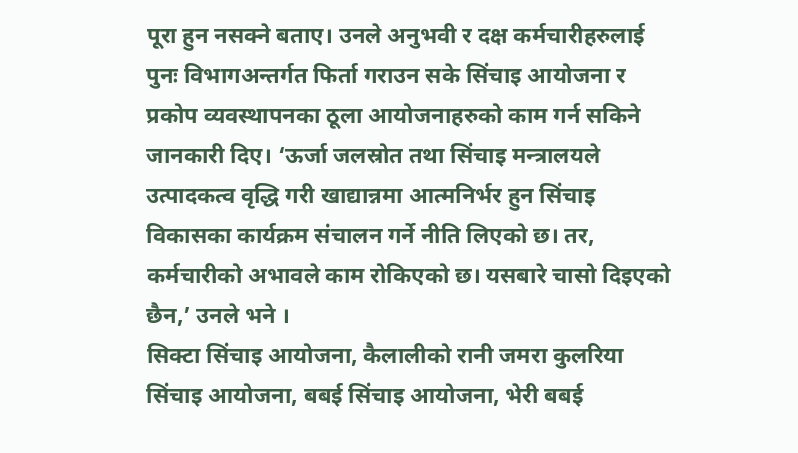पूरा हुन नसक्ने बताए। उनले अनुभवी र दक्ष कर्मचारीहरुलाई पुनः विभागअन्तर्गत फिर्ता गराउन सके सिंचाइ आयोजना र प्रकोप व्यवस्थापनका ठूला आयोजनाहरुको काम गर्न सकिने जानकारी दिए। ‘ऊर्जा जलस्रोत तथा सिंचाइ मन्त्रालयले उत्पादकत्व वृद्धि गरी खाद्यान्नमा आत्मनिर्भर हुन सिंचाइ विकासका कार्यक्रम संचालन गर्ने नीति लिएको छ। तर, कर्मचारीको अभावले काम रोकिएको छ। यसबारे चासो दिइएको छैन,’ उनले भने ।
सिक्टा सिंचाइ आयोजना, कैलालीको रानी जमरा कुलरिया सिंचाइ आयोजना, बबई सिंचाइ आयोजना, भेरी बबई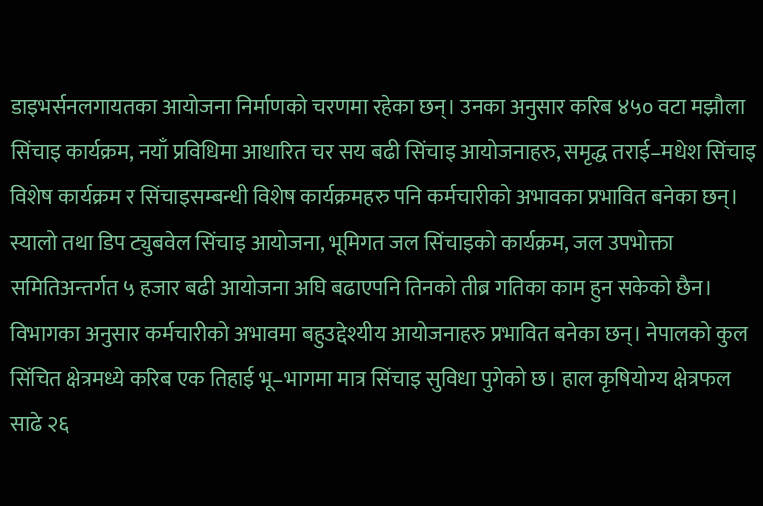डाइभर्सनलगायतका आयोजना निर्माणको चरणमा रहेका छन्। उनका अनुसार करिब ४५० वटा मझौला सिंचाइ कार्यक्रम, नयाँ प्रविधिमा आधारित चर सय बढी सिंचाइ आयोजनाहरु, समृद्ध तराई–मधेश सिंचाइ विशेष कार्यक्रम र सिंचाइसम्बन्धी विशेष कार्यक्रमहरु पनि कर्मचारीको अभावका प्रभावित बनेका छन्। स्यालो तथा डिप ट्युबवेल सिंचाइ आयोजना, भूमिगत जल सिंचाइको कार्यक्रम, जल उपभोक्ता समितिअन्तर्गत ५ हजार बढी आयोजना अघि बढाएपनि तिनको तीब्र गतिका काम हुन सकेको छैन।
विभागका अनुसार कर्मचारीको अभावमा बहुउद्देश्यीय आयोजनाहरु प्रभावित बनेका छन्। नेपालको कुल सिंचित क्षेत्रमध्ये करिब एक तिहाई भू–भागमा मात्र सिंचाइ सुविधा पुगेको छ। हाल कृषियोग्य क्षेत्रफल साढे २६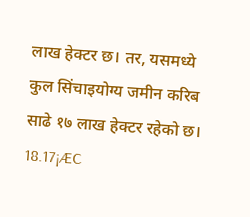लाख हेक्टर छ। तर, यसमध्ये कुल सिंचाइयोग्य जमीन करिब साढे १७ लाख हेक्टर रहेको छ।
18.17¡ÆC